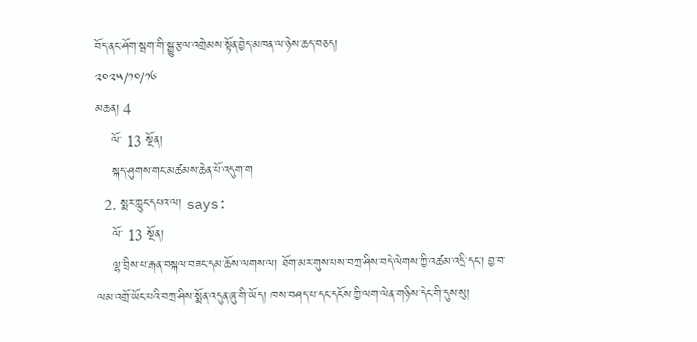བོད་ནང་ཤོག་སྦག་གི་སྒྱུ་རྩལ་འགྲེམས་སྟོན་བྱེད་མཁན་ལ་ཉེས་ཆད་བཅད།
༢༠༢༥/༡༠/༡༦
མཆན། 4
    ལོ་ 13 སྔོན།
    སྐད་ཤུགས་གང་མཚམས་ཆེན་པོ་འདུག་ག
  2. སྨར་ཀླུང་དཔའ་ལ། says:
    ལོ་ 13 སྔོན།
    ལྷ་བྲིས་པ་རྒན་བསྐལ་བཟང་དམ་ཆོས་ལགས་ལ། ཐོག་མར་གུས་པས་བཀྲ་ཤིས་བདེ་ལེགས་ཀྱི་འཚམ་འདྲི་དང་། བྱ་བ་ལམ་འགྲོ་ཡོང་པའི་བཀྲ་ཤིས་སྨོན་འདུན་ཞུ་གི་ཡོད། ཁས་བཤད་པ་དང་དངོས་ཀྱི་ལག་ལེན་གཉིས་དེང་གི་དུས་སུ།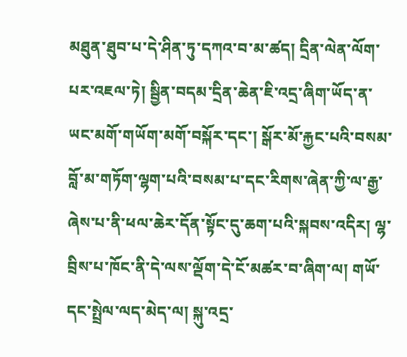མཐུན་ཐུབ་པ་དེ་ཤིན་ཏུ་དཀའ་བ་མ་ཚད། དྲིན་ལེན་ལོག་པར་འཇལ་ཏེ། སྦྱིན་བདམ་དྲིན་ཆེན་ཇི་འདྲ་ཞིག་ཡོད་ན་ཡང་མགོ་གཡོག་མགོ་བསྐོར་དང་། སྒོར་མོ་རྐྱང་པའི་བསམ་བློ་མ་གཏོག་ལྷག་པའི་བསམ་པ་དང་རིགས་ཞེན་ཀྱི་ལ་རྒྱ་ཞེས་པ་ནི་ཕལ་ཆེར་དོན་སྟོང་དུ་ཆག་པའི་སྐབས་འདིར། ལྷ་བྲིས་པ་ཁོང་ནི་དེ་ལས་ལྡོག་དེ་ངོ་མཚར་བ་ཞིག་ལ། གཡོ་དང་སྤྲེལ་ལད་མེད་ལ། སྐུ་འདྲ་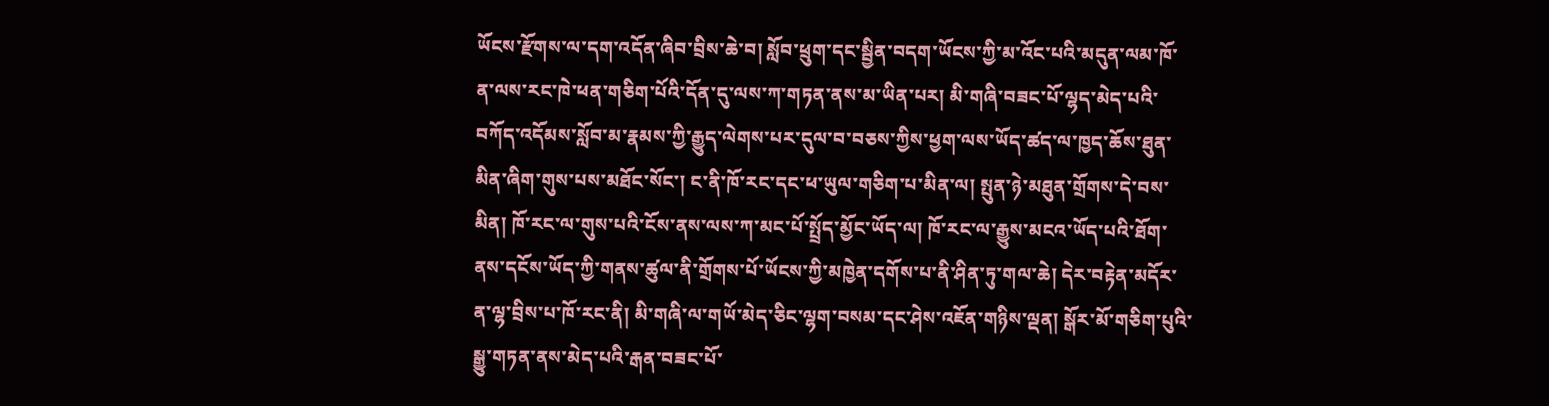ཡོངས་རྫོགས་ལ་དག་འདོན་ཞིབ་བྲིས་ཆེ་བ། སློབ་ཕྲུག་དང་སྦྱིན་བདག་ཡོངས་ཀྱི་མ་འོང་པའི་མདུན་ལམ་ཁོ་ན་ལས་རང་ཁེ་ཕན་གཅིག་པོའི་དོན་དུ་ལས་ཀ་གཏན་ནས་མ་ཡིན་པར། མི་གཞི་བཟང་པོ་ལྷད་མེད་པའི་བཀོད་འདོམས་སློབ་མ་རྣམས་ཀྱི་རྒྱུད་ལེགས་པར་དུལ་བ་བཅས་ཀྱིས་ཕྱག་ལས་ཡོད་ཚད་ལ་ཁྱད་ཆོས་ཐུན་མིན་ཞིག་གུས་པས་མཐོང་སོང་། ང་ནི་ཁོ་རང་དང་ཕ་ཡུལ་གཅིག་པ་མིན་ལ། སྤུན་ཉེ་མཐུན་གྲོགས་དེ་བས་མིན། ཁོ་རང་ལ་གུས་པའི་ངོས་ནས་ལས་ཀ་མང་པོ་སྤྲོད་མྱོང་ཡོད་ལ། ཁོ་རང་ལ་རྒྱུས་མངའ་ཡོད་པའི་ཐོག་ནས་དངོས་ཡོད་ཀྱི་གནས་ཚུལ་ནི་གྲོགས་པོ་ཡོངས་ཀྱི་མཁྱེན་དགོས་པ་ནི་ཤིན་ཏུ་གལ་ཆེ། དེར་བརྟེན་མདོར་ན་ལྷ་བྲིས་པ་ཁོ་རང་ནི། མི་གཞི་ལ་གཡོ་མེད་ཅིང་ལྷག་བསམ་དང་ཤེས་འཇོན་གཉིས་ལྡན། སྒོར་མོ་གཅིག་པུའི་སྒྱུ་གཏན་ནས་མེད་པའི་རྒན་བཟང་པོ་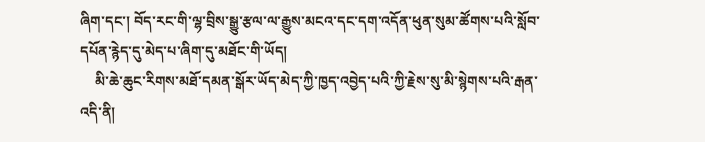ཞིག་དང་། བོད་རང་གི་ལྷ་བྲིས་སྒྱུ་རྩལ་ལ་རྒྱུས་མངའ་དང་དག་འདོན་ཕུན་སུམ་ཚོགས་པའི་སློབ་དཔོན་རྙེད་དུ་མེད་པ་ཞིག་དུ་མཐོང་གི་ཡོད།
    མི་ཆེ་ཆུང་རིགས་མཐོ་དམན་སྒོར་ཡོད་མེད་ཀྱི་ཁྱད་འབྱེད་པའི་ཀྱི་རྗེས་སུ་མི་སྙེགས་པའི་རྒན་འདི་ནི།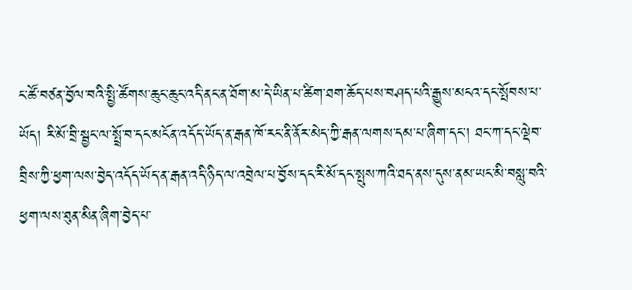ང་ཚོ་བཙན་བྱོལ་བའི་སྤྱི་ཚོགས་ཆུང་ཆུང་འདི་ནང་ན་ཐོག་མ་དེ་ཡིན་པ་ཚིག་ཐག་ཆོད་པས་བཤད་པའི་རྒྱུས་མངའ་དང་སྤོབས་པ་ཡོད། རི་མོ་བྲི་སྦྱང་ལ་སྤྲོ་བ་དང་མངོན་འདོད་ཡོད་ན་རྒན་ཁོ་རང་ནི་ནོར་མེད་ཀྱི་རྒན་ལགས་དམ་པ་ཞིག་དང་། ཐང་ཀ་དང་ལྡེབ་བྲིས་ཀྱི་ཕྱག་ལས་བྱེད་འདོད་ཡོད་ན་རྒན་འདི་ཉིད་ལ་འབྲེལ་པ་བྱོས་དང་རི་མོ་དང་སྤུས་ཀའི་ཐད་ནས་དུས་ནམ་ཡང་མི་བསླུ་བའི་ཕྱག་ལས་ཐུན་མིན་ཞིག་བྱེད་པ་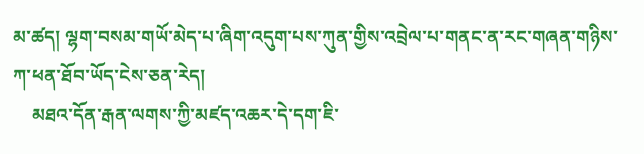མ་ཚད། ལྷག་བསམ་གཡོ་མེད་པ་ཞིག་འདུག་པས་ཀུན་གྱིས་འབྲེལ་པ་གནང་ན་རང་གཞན་གཉིས་ཀ་ཕན་ཐོབ་ཡོད་ངེས་ཅན་རེད།
    མཐའ་དོན་རྒན་ལགས་ཀྱི་མཛད་འཆར་དེ་དག་ཇི་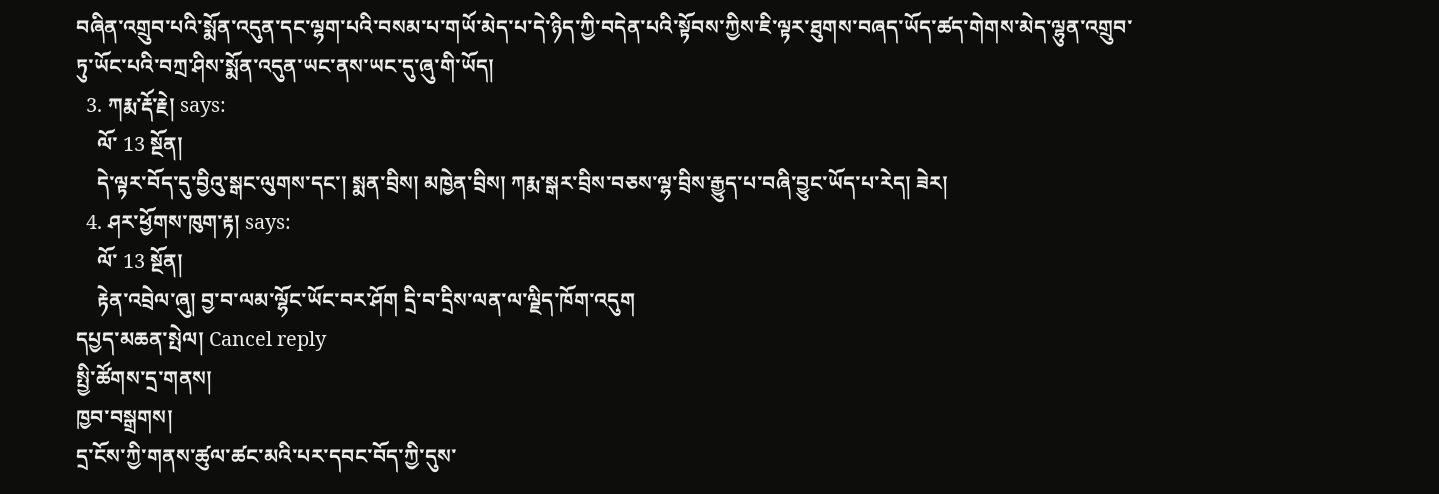བཞིན་འགྲུབ་པའི་སྨོན་འདུན་དང་ལྷག་པའི་བསམ་པ་གཡོ་མེད་པ་དེ་ཉིད་ཀྱི་བདེན་པའི་སྟོབས་ཀྱིས་ཇི་ལྟར་ཐུགས་བཞད་ཡོད་ཚད་གེགས་མེད་ལྷུན་འགྲུབ་ཏུ་ཡོང་པའི་བཀྲ་ཤིས་སྨོན་འདུན་ཡང་ནས་ཡང་དུ་ཞུ་གི་ཡོད།
  3. ཀརྨ་རྡོ་རྗེ། says:
    ལོ་ 13 སྔོན།
    དེ་ལྟར་བོད་དུ་བྱིའུ་སྒང་ལུགས་དང་། སྨན་བྲིས། མཁྱེན་བྲིས། ཀརྨ་སྒར་བྲིས་བཅས་ལྷ་བྲིས་རྒྱུད་པ་བཞི་བྱུང་ཡོད་པ་རེད། ཟེར།
  4. ཤར་ཕྱོགས་ཁུག་རྟ། says:
    ལོ་ 13 སྔོན།
    རྟེན་འབྲེལ་ཞུ། བྱ་བ་ལམ་ལྷོང་ཡོང་བར་ཤོག དྲི་བ་དྲིས་ལན་ལ་ལྗིད་ཁོག་འདུག
དཔྱད་མཆན་སྤེལ། Cancel reply
སྤྱི་ཚོགས་དྲ་གནས།
ཁྱབ་བསྒྲགས།
དྲ་ངོས་ཀྱི་གནས་ཚུལ་ཚང་མའི་པར་དབང་བོད་ཀྱི་དུས་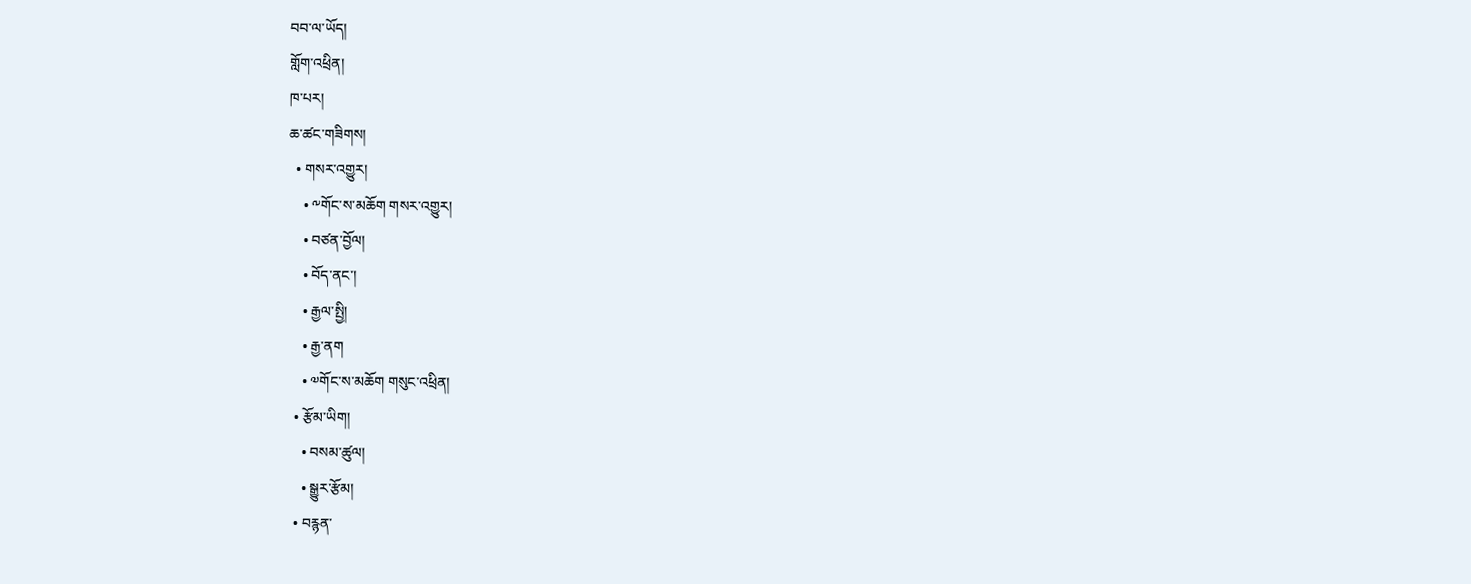བབ་ལ་ཡོད།
གློག་འཕྲིན།
ཁ་པར།
ཆ་ཚང་གཟིགས།
  • གསར་འགྱུར།
    • ༸གོང་ས་མཆོག གསར་འགྱུར།
    • བཙན་བྱོལ།
    • བོད་ནང་།
    • རྒྱལ་སྤྱི།
    • རྒྱ་ནག
    • ༧གོང་ས་མཆོག གསུང་འཕྲིན།
  • རྩོམ་ཡིག།
    • བསམ་ཚུལ།
    • སྒྱུར་རྩོམ།
  • བརྙན་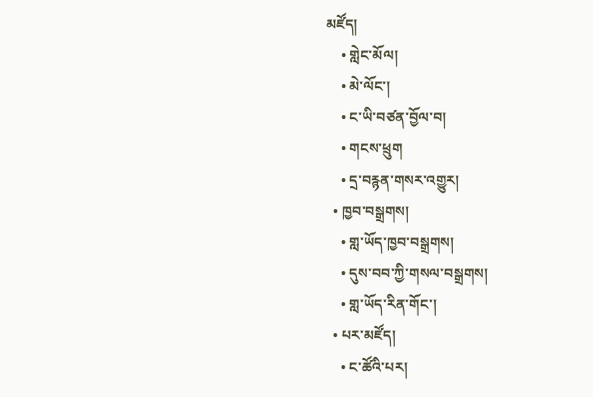མཛོད།
    • གླེང་མོལ།
    • མེ་ལོང་།
    • ང་ཡི་བཙན་བྱོལ་བ།
    • གངས་ཕྲུག
    • དྲ་བརྙན་གསར་འགྱུར།
  • ཁྱབ་བསྒྲགས།
    • གླ་ཡོད་ཁྱབ་བསྒྲགས།
    • དུས་བབ་ཀྱི་གསལ་བསྒྲགས།
    • གླ་ཡོད་རིན་གོང་།
  • པར་མཛོད།
    • ང་ཚོའི་པར།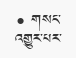• གསང་འགྱུར་པར་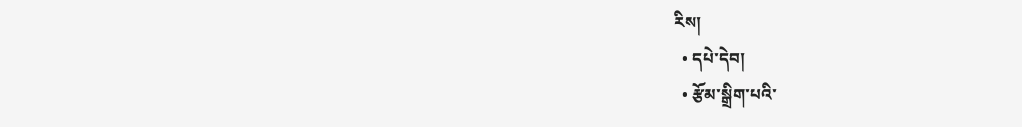རིས།
  • དཔེ་དེབ།
  • རྩོམ་སྒྲིག་པའི་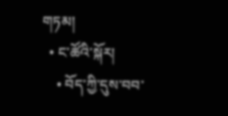གཏམ།
  • ང་ཚོའི་སྐོར།
    • བོད་ཀྱི་དུས་བབ་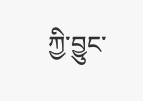ཀྱི་བྱུང་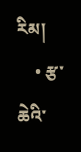རིམ།
    • རྩ་ཆེའི་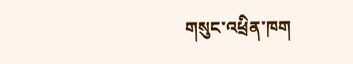གསུང་འཕྲིན་ཁག